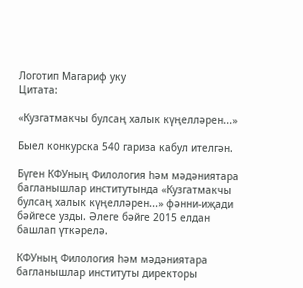Логотип Магариф уку
Цитата:

«Кузгатмакчы булсаң халык күңелләрен...»

Быел конкурска 540 гариза кабул ителгән.

Бүген КФУның Филология һәм мәдәниятара багланышлар институтында «Кузгатмакчы булсаң халык күңелләрен...» фәнни-иҗади бәйгесе узды. Әлеге бәйге 2015 елдан башлап үткәрелә.

КФУның Филология һәм мәдәниятара багланышлар институты директоры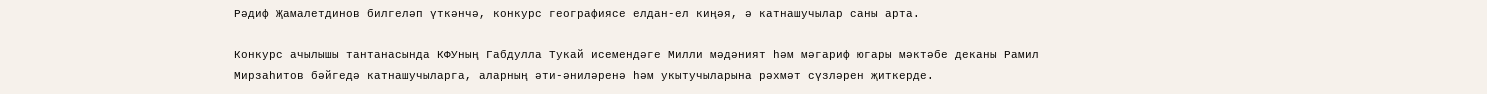Рәдиф Җамалетдинов билгеләп үткәнчә, конкурс географиясе елдан-ел киңәя, ә катнашучылар саны арта.

Конкурс ачылышы тантанасында КФУның Габдулла Тукай исемендәге Милли мәдәният һәм мәгариф югары мәктәбе деканы Рамил Мирзаһитов бәйгедә катнашучыларга, аларның әти-әниләренә һәм укытучыларына рәхмәт сүзләрен җиткерде.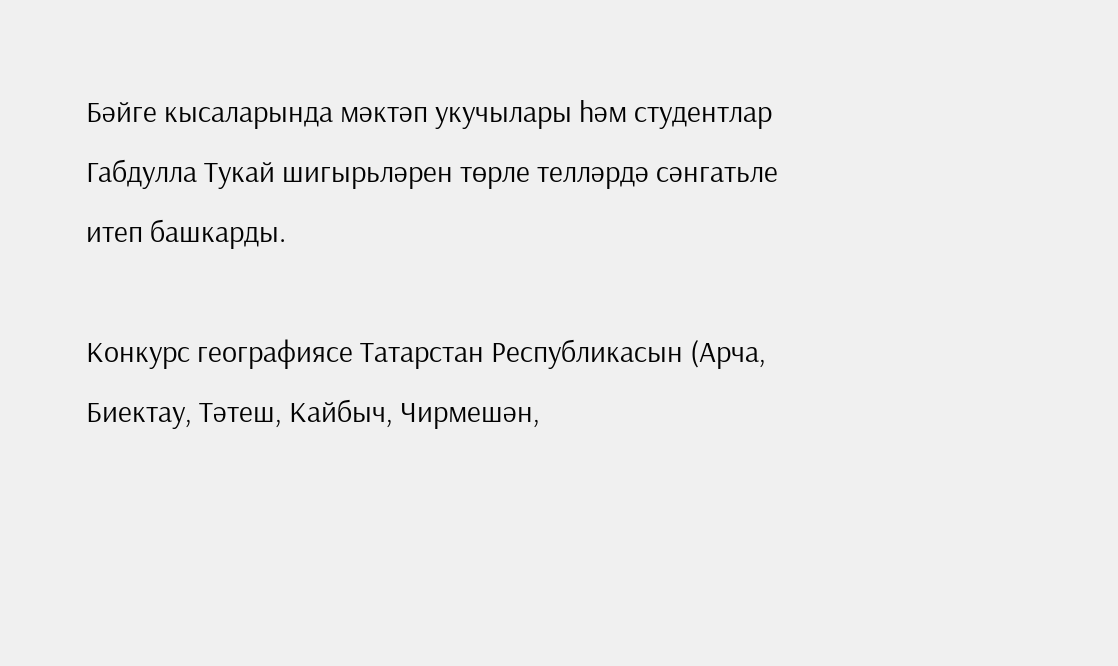Бәйге кысаларында мәктәп укучылары һәм студентлар Габдулла Тукай шигырьләрен төрле телләрдә сәнгатьле итеп башкарды.

Конкурс географиясе Татарстан Республикасын (Арча, Биектау, Тәтеш, Кайбыч, Чирмешән,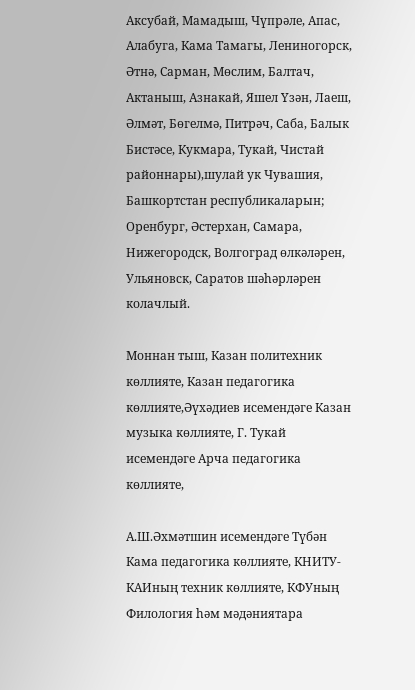Аксубай, Мамадыш, Чүпрәле, Апас, Алабуга, Кама Тамагы, Лениногорск, Әтнә, Сарман, Мөслим, Балтач, Актаныш, Азнакай, Яшел Үзән, Лаеш, Әлмәт, Бөгелмә, Питрәч, Саба, Балык Бистәсе, Кукмара, Тукай, Чистай районнары),шулай ук Чувашия, Башкортстан республикаларын; Оренбург, Әстерхан, Самара, Нижегородск, Волгоград өлкәләрен, Ульяновск, Саратов шәһәрләрен колачлый.

Моннан тыш, Казан политехник көллияте, Казан педагогика көллияте,Әүхәдиев исемендәге Казан музыка көллияте, Г. Тукай исемендәге Арча педагогика көллияте,

А.Ш.Әхмәтшин исемендәге Түбән Кама педагогика көллияте, КНИТУ-КАИның техник көллияте, КФУның  Филология һәм мәдәниятара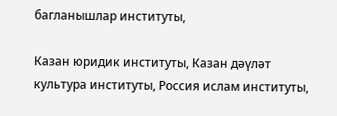багланышлар институты,

Казан юридик институты, Казан дәүләт культура институты, Россия ислам институты,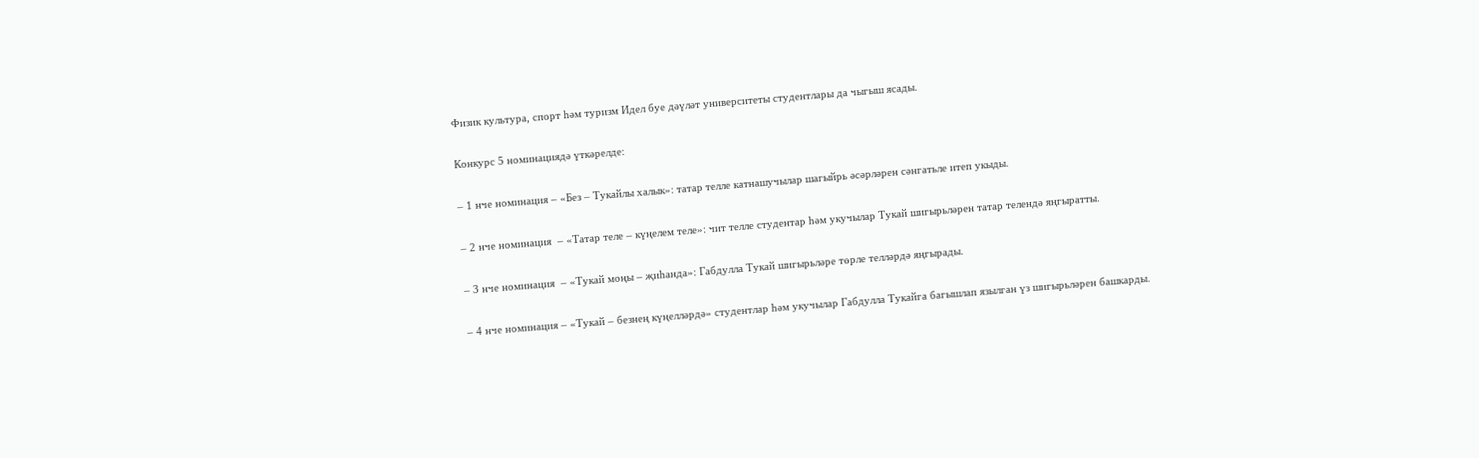Физик культура, спорт һәм туризм Идел буе дәүләт университеты студентлары да чыгыш ясады.

Конкурс 5 номинациядә үткәрелде:

– 1 нче номинация – «Без – Тукайлы халык»: татар телле катнашучылар шагыйрь әсәрләрен сәнгатьле итеп укыды.

– 2 нче номинация  – «Татар теле – күңелем теле»: чит телле студентар һәм укучылар Тукай шигырьләрен татар телендә яңгыратты.

– 3 нче номинация  – «Тукай моңы – җиһанда»: Габдулла Тукай шигырьләре төрле телләрдә яңгырады.

– 4 нче номинация – «Тукай – безнең күңелләрдә» студентлар һәм укучылар Габдулла Тукайга багышлап язылган үз шигырьләрен башкарды.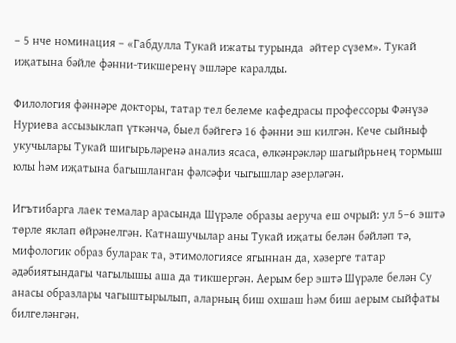– 5 нче номинация – «Габдулла Тукай ижаты турында  әйтер сүзем». Тукай иҗатына бәйле фәнни-тикшеренү эшләре каралды.

Филология фәннәре докторы, татар тел белеме кафедрасы профессоры Фәнүзә Нуриева ассызыклап үткәнчә, быел бәйгегә 16 фәнни эш килгән. Кече сыйныф укучылары Тукай шигырьләренә анализ ясаса, өлкәнрәкләр шагыйрьнең тормыш юлы һәм иҗатына багышланган фәлсәфи чыгышлар әзерләгән.

Игътибарга лаек темалар арасында Шүрәле образы аеруча еш очрый: ул 5–6 эштә төрле яклап өйрәнелгән. Катнашучылар аны Тукай иҗаты белән бәйләп тә, мифологик образ буларак та, этимологиясе ягыннан да, хәзерге татар әдәбиятындагы чагылышы аша да тикшергән. Аерым бер эштә Шүрәле белән Су анасы образлары чагыштырылып, аларның биш охшаш һәм биш аерым сыйфаты билгеләнгән.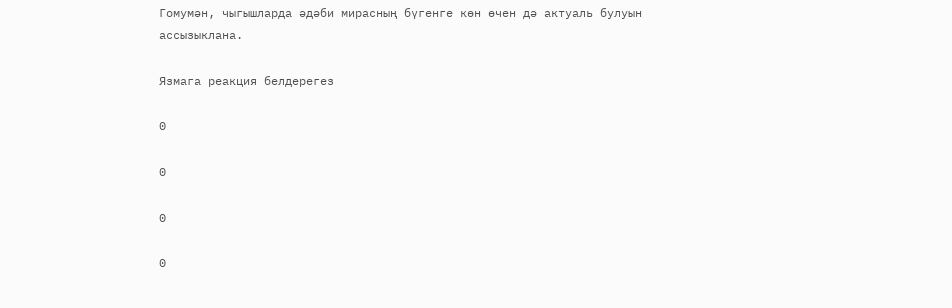Гомумән, чыгышларда әдәби мирасның бүгенге көн өчен дә актуаль булуын ассызыклана.

Язмага реакция белдерегез

0

0

0

0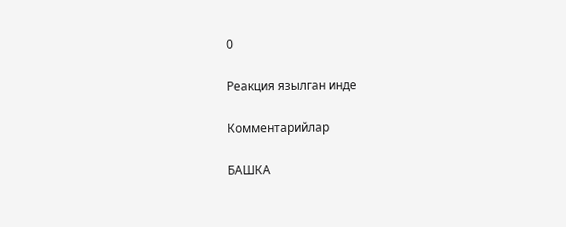0

Реакция язылган инде

Комментарийлар

БАШКА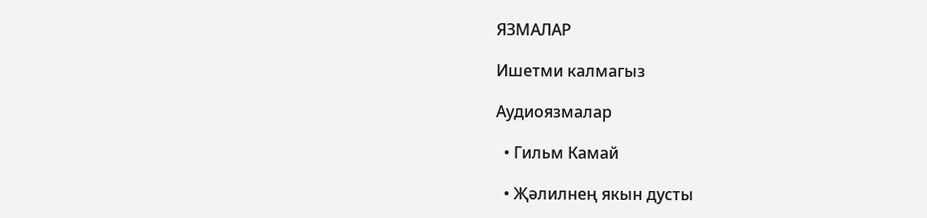ЯЗМАЛАР

Ишетми калмагыз

Аудиоязмалар

  • Гильм Камай

  • Җәлилнең якын дусты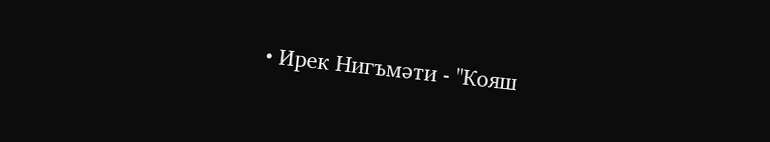• Ирек Нигъмәти - "Кояш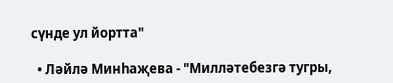сүнде ул йортта"

  • Ләйлә Минһаҗева - "Милләтебезгә тугры,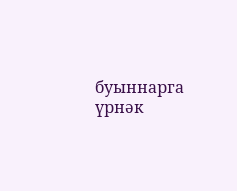буыннарга үрнәк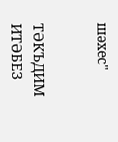шәхес"


ТӘКЪДИМ ИТӘБЕЗ